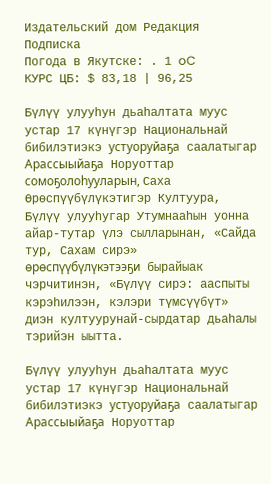Издательский дом Редакция Подписка
Погода в Якутске: . 1 oC
КУРС ЦБ: $ 83,18 | 96,25

Бүлүү улууһун дьаһалтата муус устар 17 күнүгэр Национальнай бибилэтиэкэ устуоруйаҕа саалатыгар Арассыыйаҕа Норуоттар сомоҕолоһууларын, Саха Өрөспүүбүлүкэтигэр Култуура, Бүлүү улууһугар Утумнааһын уонна айар-тутар үлэ сылларынан, «Сайда тур, Сахам сирэ» өрөспүүбүлүкэтээҕи бырайыак чэрчитинэн, «Бүлүү сирэ: ааспыты кэрэһилээн, кэлэри түмсүүбүт» диэн култуурунай-сырдатар дьаһалы тэрийэн ыытта.

Бүлүү улууһун дьаһалтата муус устар 17 күнүгэр Национальнай бибилэтиэкэ устуоруйаҕа саалатыгар Арассыыйаҕа Норуоттар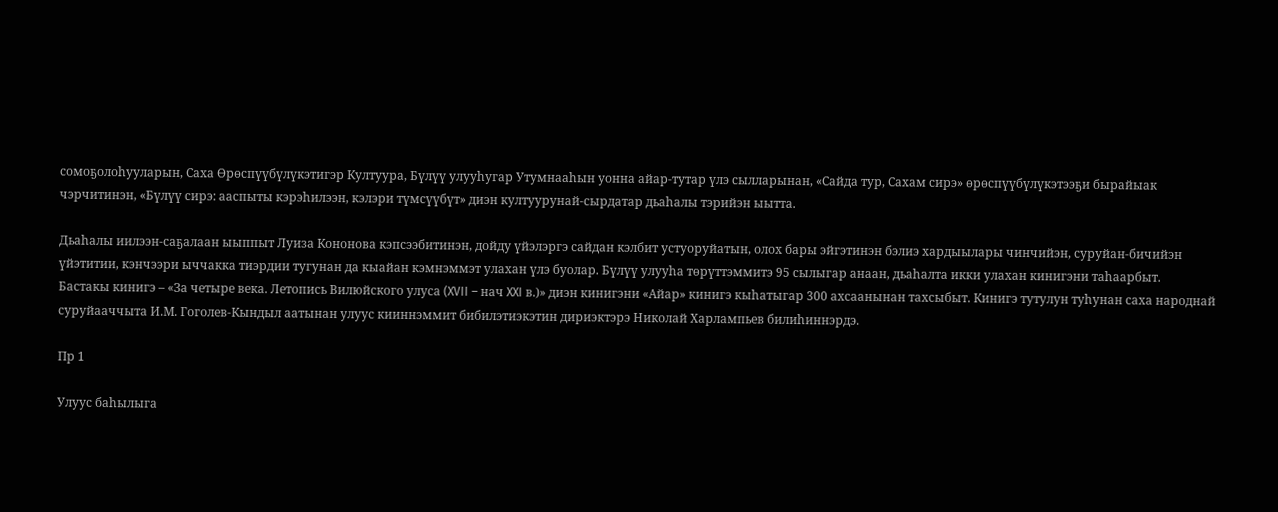сомоҕолоһууларын, Саха Өрөспүүбүлүкэтигэр Култуура, Бүлүү улууһугар Утумнааһын уонна айар-тутар үлэ сылларынан, «Сайда тур, Сахам сирэ» өрөспүүбүлүкэтээҕи бырайыак чэрчитинэн, «Бүлүү сирэ: ааспыты кэрэһилээн, кэлэри түмсүүбүт» диэн култуурунай-сырдатар дьаһалы тэрийэн ыытта.

Дьаһалы иилээн-саҕалаан ыыппыт Луиза Кононова кэпсээбитинэн, дойду үйэлэргэ сайдан кэлбит устуоруйатын, олох бары эйгэтинэн бэлиэ хардыылары чинчийэн, суруйан-бичийэн үйэтитии, кэнчээри ыччакка тиэрдии тугунан да кыайан кэмнэммэт улахан үлэ буолар. Бүлүү улууһа төрүттэммитэ 95 сылыгар анаан, дьаһалта икки улахан кинигэни таһаарбыт.
Бастакы кинигэ – «За четыре века. Летопись Вилюйского улуса (XVII – нач XXI в.)» диэн кинигэни «Айар» кинигэ кыһатыгар 300 ахсаанынан тахсыбыт. Кинигэ тутулун туһунан саха народнай суруйааччыта И.М. Гоголев-Кындыл аатынан улуус кииннэммит бибилэтиэкэтин дириэктэрэ Николай Харлампьев билиһиннэрдэ.

Пр 1

Улуус баһылыга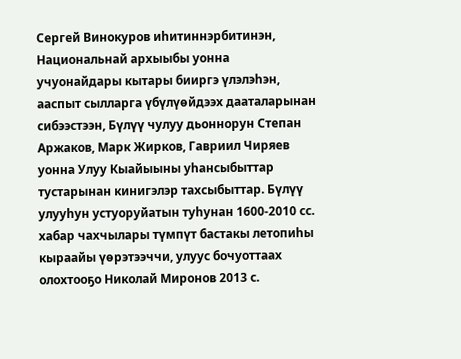Сергей Винокуров иһитиннэрбитинэн, Национальнай архыыбы уонна учуонайдары кытары бииргэ үлэлэһэн, ааспыт сылларга үбүлүөйдээх дааталарынан сибээстээн, Бүлүү чулуу дьоннорун Степан Аржаков, Марк Жирков, Гавриил Чиряев уонна Улуу Кыайыыны уһансыбыттар тустарынан кинигэлэр тахсыбыттар. Бүлүү улууһун устуоруйатын туһунан 1600-2010 сс. хабар чахчылары түмпүт бастакы летопиһы кыраайы үөрэтээччи, улуус бочуоттаах олохтооҕо Николай Миронов 2013 с.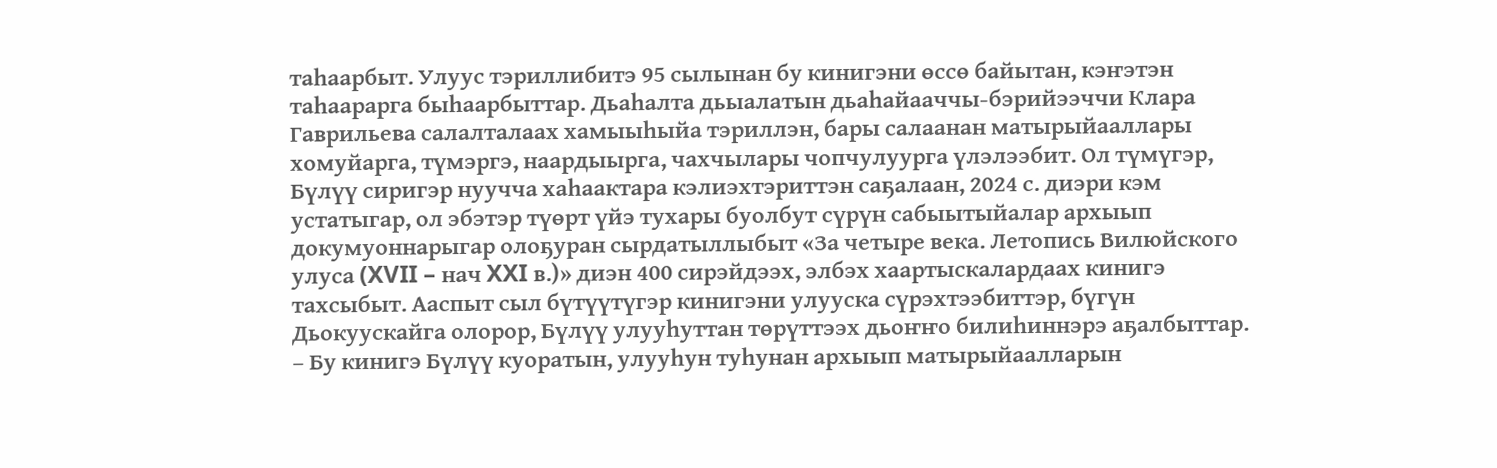таһаарбыт. Улуус тэриллибитэ 95 сылынан бу кинигэни өссө байытан, кэҥэтэн таһаарарга быһаарбыттар. Дьаһалта дьыалатын дьаһайааччы-бэрийээччи Клара Гаврильева салалталаах хамыыһыйа тэриллэн, бары салаанан матырыйааллары хомуйарга, түмэргэ, наардыырга, чахчылары чопчулуурга үлэлээбит. Ол түмүгэр, Бүлүү сиригэр нуучча хаһаактара кэлиэхтэриттэн саҕалаан, 2024 с. диэри кэм устатыгар, ол эбэтэр түөрт үйэ тухары буолбут сүрүн сабыытыйалар архыып докумуоннарыгар олоҕуран сырдатыллыбыт «За четыре века. Летопись Вилюйского улуса (XVII – нач XXI в.)» диэн 400 сирэйдээх, элбэх хаартыскалардаах кинигэ тахсыбыт. Ааспыт сыл бүтүүтүгэр кинигэни улууска сүрэхтээбиттэр, бүгүн Дьокуускайга олорор, Бүлүү улууһуттан төрүттээх дьоҥҥо билиһиннэрэ аҕалбыттар.
– Бу кинигэ Бүлүү куоратын, улууһун туһунан архыып матырыйаалларын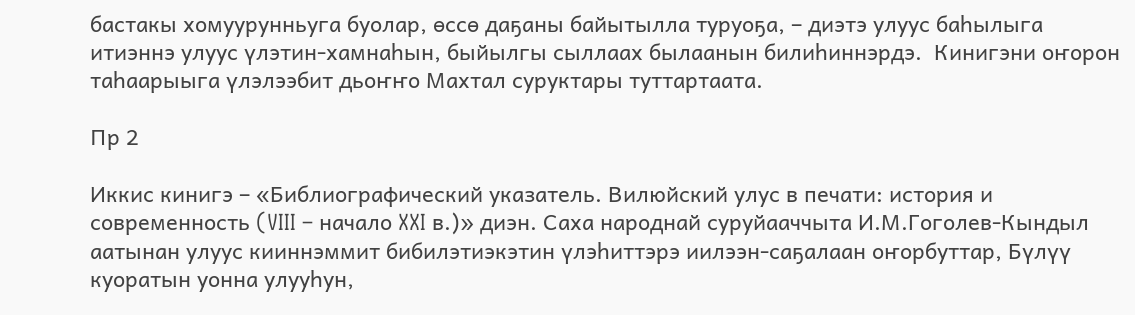бастакы хомуурунньуга буолар, өссө даҕаны байытылла туруоҕа, – диэтэ улуус баһылыга итиэннэ улуус үлэтин-хамнаһын, быйылгы сыллаах былаанын билиһиннэрдэ.  Кинигэни оҥорон таһаарыыга үлэлээбит дьоҥҥо Махтал суруктары туттартаата.

Пр 2

Иккис кинигэ – «Библиографический указатель. Вилюйский улус в печати: история и современность (VIII – начало XXI в.)» диэн. Саха народнай суруйааччыта И.М.Гоголев-Кындыл аатынан улуус кииннэммит бибилэтиэкэтин үлэһиттэрэ иилээн-саҕалаан оҥорбуттар, Бүлүү куоратын уонна улууһун,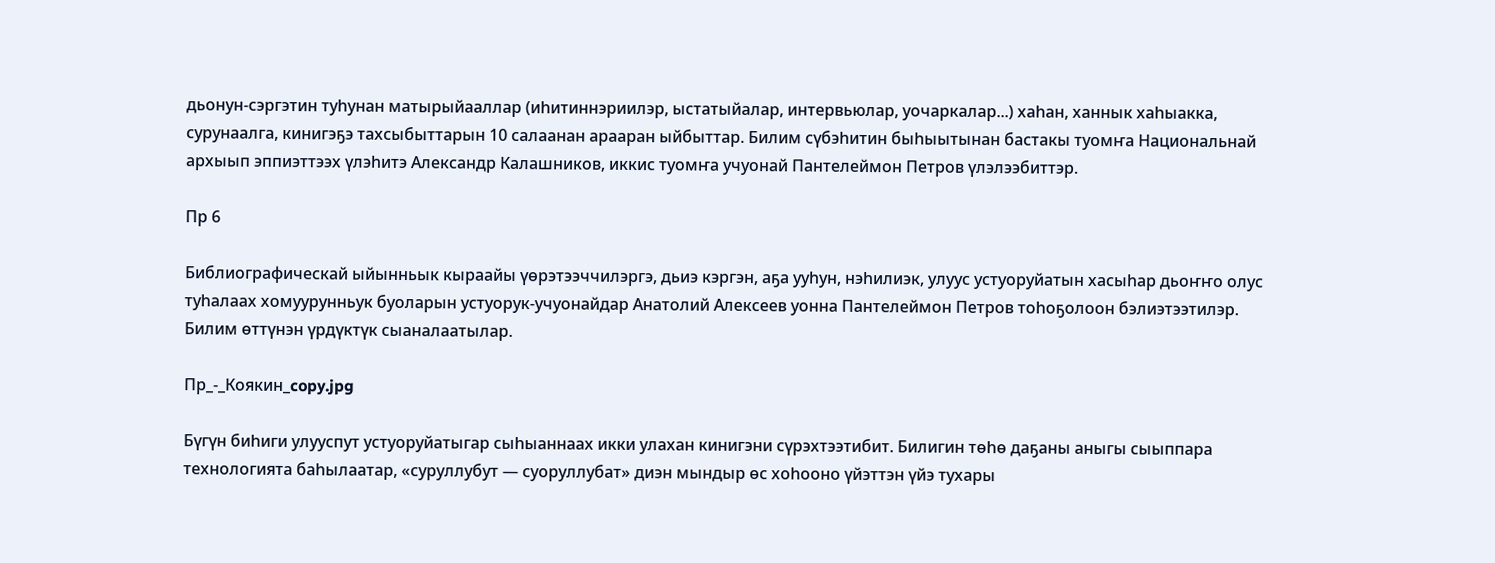дьонун-сэргэтин туһунан матырыйааллар (иһитиннэриилэр, ыстатыйалар, интервьюлар, уочаркалар...) хаһан, ханнык хаһыакка, сурунаалга, кинигэҕэ тахсыбыттарын 10 салаанан арааран ыйбыттар. Билим сүбэһитин быһыытынан бастакы туомҥа Национальнай архыып эппиэттээх үлэһитэ Александр Калашников, иккис туомҥа учуонай Пантелеймон Петров үлэлээбиттэр.

Пр 6

Библиографическай ыйынньык кыраайы үөрэтээччилэргэ, дьиэ кэргэн, аҕа ууһун, нэһилиэк, улуус устуоруйатын хасыһар дьоҥҥо олус туһалаах хомуурунньук буоларын устуорук-учуонайдар Анатолий Алексеев уонна Пантелеймон Петров тоһоҕолоон бэлиэтээтилэр. Билим өттүнэн үрдүктүк сыаналаатылар.

Пр_-_Коякин_copy.jpg

Бүгүн биһиги улууспут устуоруйатыгар сыһыаннаах икки улахан кинигэни сүрэхтээтибит. Билигин төһө даҕаны аныгы сыыппара технологията баһылаатар, «суруллубут — суоруллубат» диэн мындыр өс хоһооно үйэттэн үйэ тухары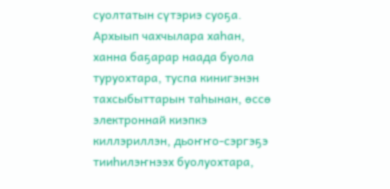суолтатын сүтэриэ суоҕа. Архыып чахчылара хаһан, ханна баҕарар наада буола туруохтара, туспа кинигэнэн тахсыбыттарын таһынан, өссө электроннай киэпкэ киллэриллэн, дьоҥҥо-сэргэҕэ тииһилэҥнээх буолуохтара,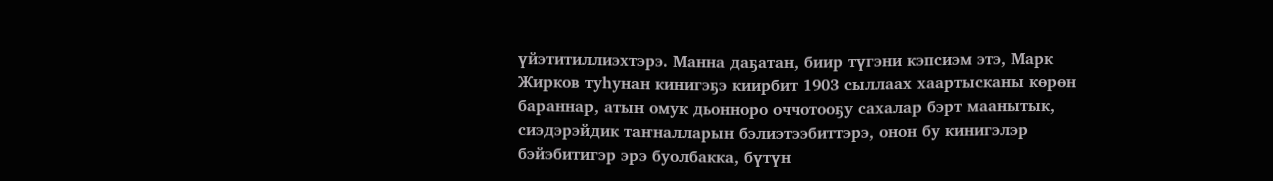үйэтитиллиэхтэрэ. Манна даҕатан, биир түгэни кэпсиэм этэ, Марк Жирков туһунан кинигэҕэ киирбит 1903 сыллаах хаартысканы көрөн бараннар, атын омук дьонноро оччотооҕу сахалар бэрт маанытык, сиэдэрэйдик таҥналларын бэлиэтээбиттэрэ, онон бу кинигэлэр бэйэбитигэр эрэ буолбакка, бүтүн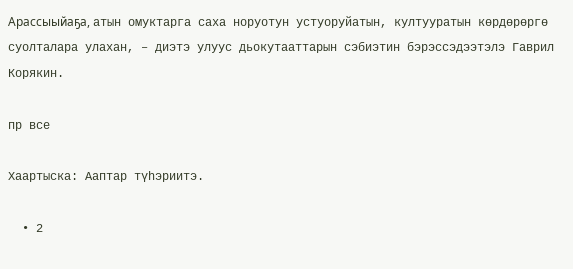Арассыыйаҕа, атын омуктарга саха норуотун устуоруйатын, култууратын көрдөрөргө суолталара улахан, – диэтэ улуус дьокутааттарын сэбиэтин бэрэссэдээтэлэ Гаврил Корякин.

пр все

Хаартыска: Ааптар түһэриитэ.

  • 2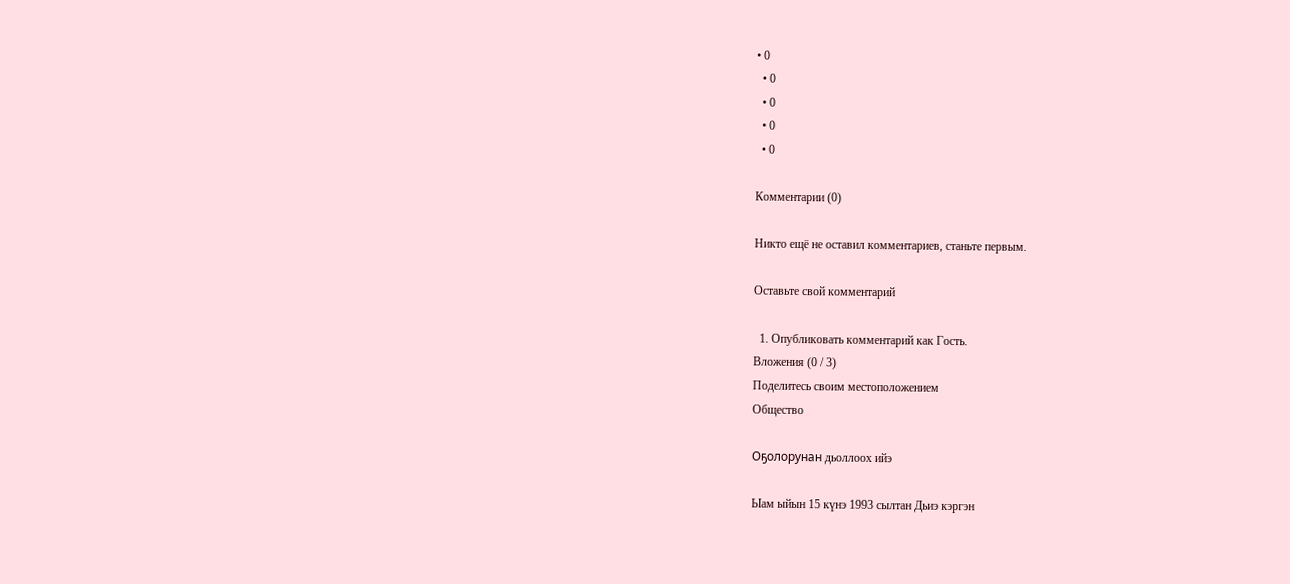• 0
  • 0
  • 0
  • 0
  • 0

Комментарии (0)

Никто ещё не оставил комментариев, станьте первым.

Оставьте свой комментарий

  1. Опубликовать комментарий как Гость.
Вложения (0 / 3)
Поделитесь своим местоположением
Общество

Оҕолорунан дьоллоох ийэ

Ыам ыйын 15 күнэ 1993 сылтан Дьиэ кэргэн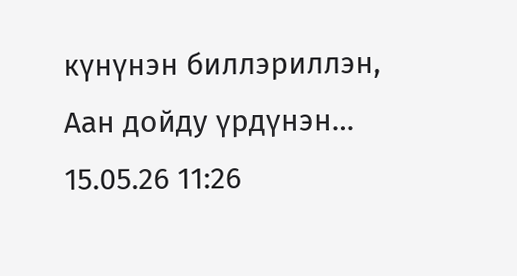күнүнэн биллэриллэн, Аан дойду үрдүнэн…
15.05.26 11:26